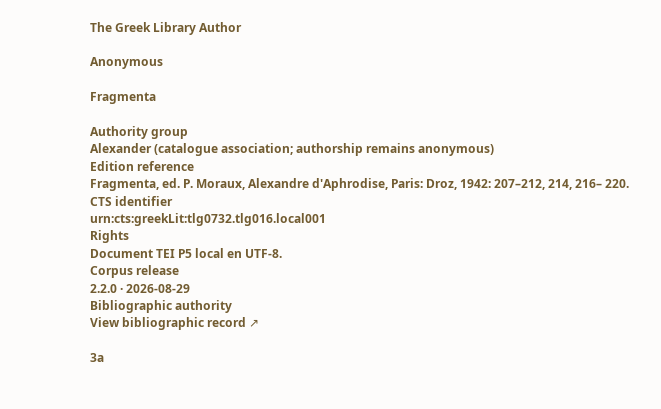The Greek Library Author

Anonymous

Fragmenta

Authority group
Alexander (catalogue association; authorship remains anonymous)
Edition reference
Fragmenta, ed. P. Moraux, Alexandre d'Aphrodise, Paris: Droz, 1942: 207–212, 214, 216– 220.
CTS identifier
urn:cts:greekLit:tlg0732.tlg016.local001
Rights
Document TEI P5 local en UTF-8.
Corpus release
2.2.0 · 2026-08-29
Bibliographic authority
View bibliographic record ↗

3a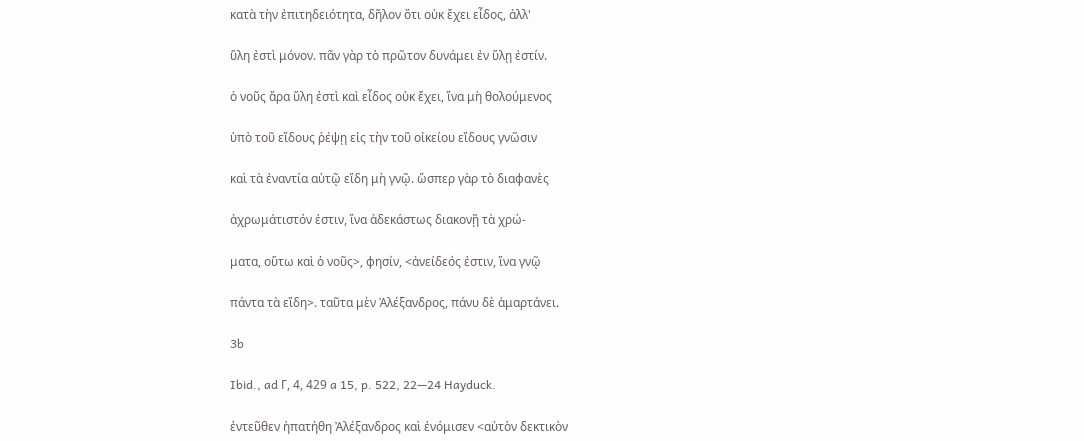κατὰ τὴν ἐπιτηδειότητα, δῆλον ὅτι οὐκ ἔχει εἶδος, ἀλλ'

ὕλη ἐστὶ μόνον. πᾶν γὰρ τὸ πρῶτον δυνάμει ἐν ὕλῃ ἐστίν.

ὁ νοῦς ἄρα ὕλη ἐστὶ καὶ εἶδος οὐκ ἔχει, ἵνα μὴ θολούμενος

ὑπὸ τοῦ εἴδους ῥέψῃ εἰς τὴν τοῦ οἰκείου εἴδους γνῶσιν

καὶ τὰ ἐναντία αὐτῷ εἴδη μὴ γνῷ. ὥσπερ γὰρ τὸ διαφανὲς

ἀχρωμάτιστόν ἐστιν, ἵνα ἀδεκάστως διακονῇ τὰ χρώ-

ματα, οὕτω καὶ ὁ νοῦς>, φησίν, <ἀνείδεός ἐστιν, ἵνα γνῷ

πάντα τὰ εἴδη>. ταῦτα μὲν Ἀλέξανδρος, πάνυ δὲ ἁμαρτάνει.

3b

Ibid., ad Γ, 4, 429 a 15, p. 522, 22—24 Hayduck.

ἐντεῦθεν ἠπατήθη Ἀλέξανδρος καὶ ἐνόμισεν <αὐτὸν δεκτικὸν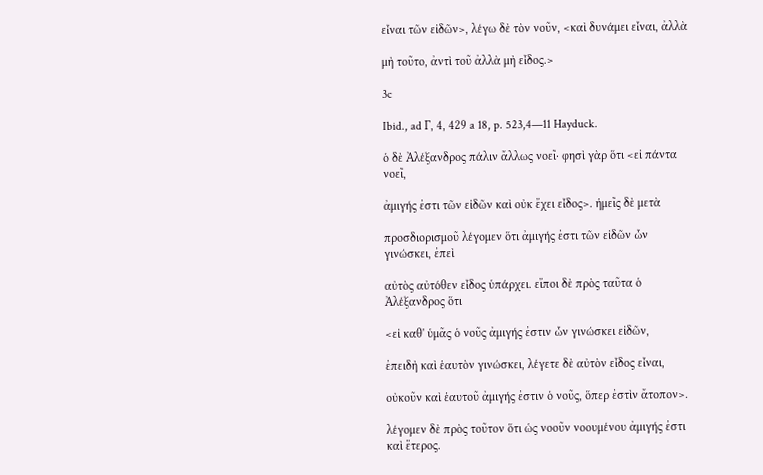εἶναι τῶν εἰδῶν>, λέγω δὲ τὸν νοῦν, <καὶ δυνάμει εἶναι, ἀλλὰ

μὴ τοῦτο, ἀντὶ τοῦ ἀλλὰ μὴ εἶδος.>

3c

Ibid., ad Γ, 4, 429 a 18, p. 523,4—11 Hayduck.

ὁ δὲ Ἀλέξανδρος πάλιν ἄλλως νοεῖ· φησὶ γὰρ ὅτι <εἰ πάντα νοεῖ,

ἀμιγής ἐστι τῶν εἰδῶν καὶ οὐκ ἔχει εἶδος>. ἡμεῖς δὲ μετὰ

προσδιορισμοῦ λέγομεν ὅτι ἀμιγής ἐστι τῶν εἰδῶν ὧν γινώσκει, ἐπεὶ

αὐτὸς αὐτόθεν εἶδος ὑπάρχει. εἴποι δὲ πρὸς ταῦτα ὁ Ἀλέξανδρος ὅτι

<εἰ καθ' ὑμᾶς ὁ νοῦς ἀμιγής ἐστιν ὧν γινώσκει εἰδῶν,

ἐπειδὴ καὶ ἑαυτὸν γινώσκει, λέγετε δὲ αὐτὸν εἶδος εἶναι,

οὐκοῦν καὶ ἑαυτοῦ ἀμιγής ἐστιν ὁ νοῦς, ὅπερ ἐστὶν ἄτοπον>.

λέγομεν δὲ πρὸς τοῦτον ὅτι ὡς νοοῦν νοουμένου ἀμιγής ἐστι καὶ ἕτερος.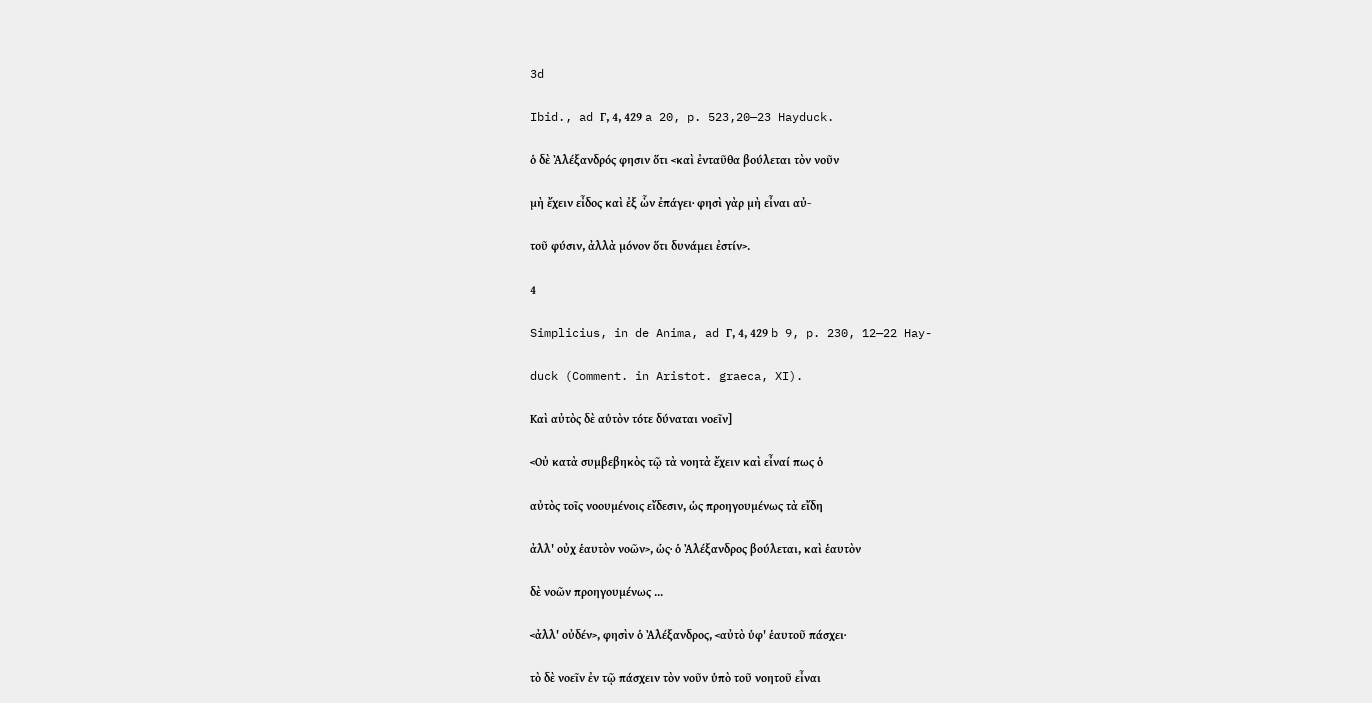3d

Ibid., ad Γ, 4, 429 a 20, p. 523,20—23 Hayduck.

ὁ δὲ Ἀλέξανδρός φησιν ὅτι <καὶ ἐνταῦθα βούλεται τὸν νοῦν

μὴ ἔχειν εἶδος καὶ ἐξ ὧν ἐπάγει· φησὶ γὰρ μὴ εἶναι αὐ-

τοῦ φύσιν, ἀλλὰ μόνον ὅτι δυνάμει ἐστίν>.

4

Simplicius, in de Anima, ad Γ, 4, 429 b 9, p. 230, 12—22 Hay-

duck (Comment. in Aristot. graeca, XI).

Καὶ αὐτὸς δὲ αὑτὸν τότε δύναται νοεῖν]

<Οὐ κατὰ συμβεβηκὸς τῷ τὰ νοητὰ ἔχειν καὶ εἶναί πως ὁ

αὐτὸς τοῖς νοουμένοις εἴδεσιν, ὡς προηγουμένως τὰ εἴδη

ἀλλ' οὐχ ἑαυτὸν νοῶν>, ὡς· ὁ Ἀλέξανδρος βούλεται, καὶ ἑαυτὸν

δὲ νοῶν προηγουμένως ...

<ἀλλ' οὐδέν>, φησὶν ὁ Ἀλέξανδρος, <αὐτὸ ὑφ' ἑαυτοῦ πάσχει·

τὸ δὲ νοεῖν ἐν τῷ πάσχειν τὸν νοῦν ὑπὸ τοῦ νοητοῦ εἶναι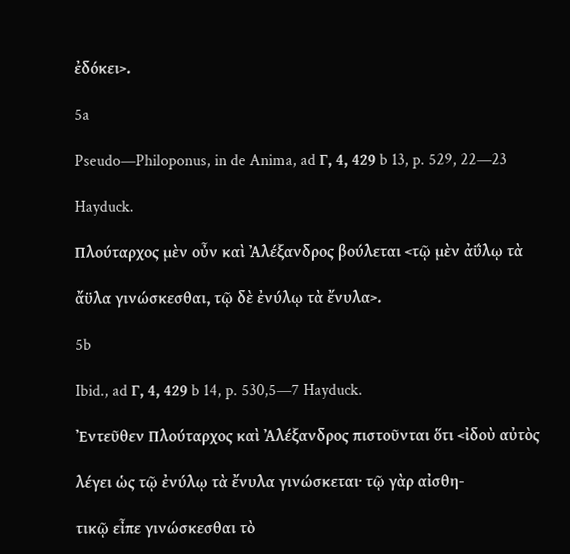ἐδόκει>.

5a

Pseudo—Philoponus, in de Anima, ad Γ, 4, 429 b 13, p. 529, 22—23

Hayduck.

Πλούταρχος μὲν οὖν καὶ Ἀλέξανδρος βούλεται <τῷ μὲν ἀΰλῳ τὰ

ἄϋλα γινώσκεσθαι, τῷ δὲ ἐνύλῳ τὰ ἔνυλα>.

5b

Ibid., ad Γ, 4, 429 b 14, p. 530,5—7 Hayduck.

Ἐντεῦθεν Πλούταρχος καὶ Ἀλέξανδρος πιστοῦνται ὅτι <ἰδοὺ αὐτὸς

λέγει ὡς τῷ ἐνύλῳ τὰ ἔνυλα γινώσκεται· τῷ γὰρ αἰσθη-

τικῷ εἶπε γινώσκεσθαι τὸ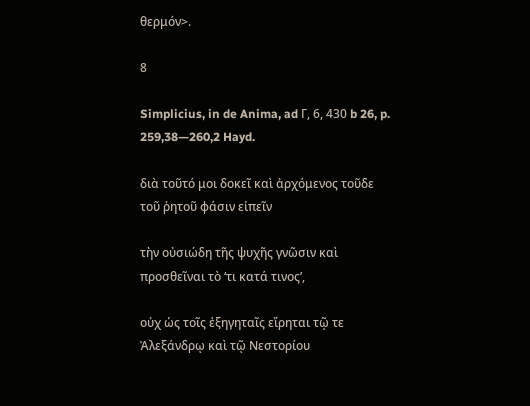θερμόν>.

8

Simplicius, in de Anima, ad Γ, 6, 430 b 26, p. 259,38—260,2 Hayd.

διὰ τοῦτό μοι δοκεῖ καὶ ἀρχόμενος τοῦδε τοῦ ῥητοῦ φάσιν εἰπεῖν

τὴν οὐσιώδη τῆς ψυχῆς γνῶσιν καὶ προσθεῖναι τὸ ‘τι κατά τινος’,

οὐχ ὡς τοῖς ἐξηγηταῖς εἴρηται τῷ τε Ἀλεξάνδρῳ καὶ τῷ Νεστορίου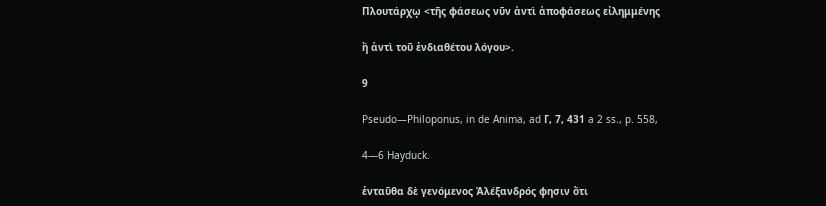Πλουτάρχῳ <τῆς φάσεως νῦν ἀντὶ ἀποφάσεως εἰλημμένης

ἢ ἀντὶ τοῦ ἐνδιαθέτου λόγου>.

9

Pseudo—Philoponus, in de Anima, ad Γ, 7, 431 a 2 ss., p. 558,

4—6 Hayduck.

ἐνταῦθα δὲ γενόμενος Ἀλέξανδρός φησιν ὅτι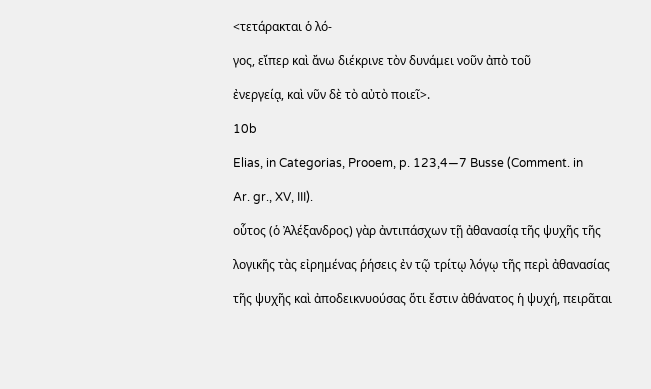<τετάρακται ὁ λό-

γος, εἴπερ καὶ ἄνω διέκρινε τὸν δυνάμει νοῦν ἀπὸ τοῦ

ἐνεργείᾳ, καὶ νῦν δὲ τὸ αὐτὸ ποιεῖ>.

10b

Elias, in Categorias, Prooem, p. 123,4—7 Busse (Comment. in

Ar. gr., XV, III).

οὗτος (ὁ Ἀλέξανδρος) γὰρ ἀντιπάσχων τῇ ἀθανασίᾳ τῆς ψυχῆς τῆς

λογικῆς τὰς εἰρημένας ῥήσεις ἐν τῷ τρίτῳ λόγῳ τῆς περὶ ἀθανασίας

τῆς ψυχῆς καὶ ἀποδεικνυούσας ὅτι ἔστιν ἀθάνατος ἡ ψυχή, πειρᾶται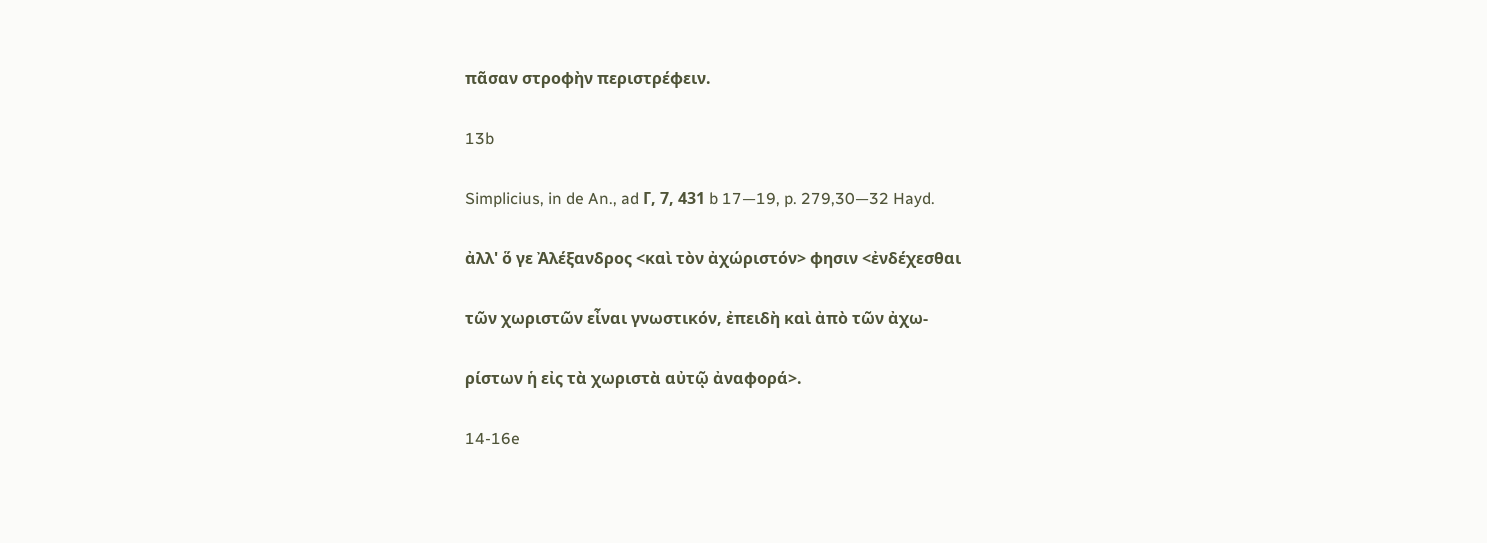πᾶσαν στροφὴν περιστρέφειν.

13b

Simplicius, in de An., ad Γ, 7, 431 b 17—19, p. 279,30—32 Hayd.

ἀλλ' ὅ γε Ἀλέξανδρος <καὶ τὸν ἀχώριστόν> φησιν <ἐνδέχεσθαι

τῶν χωριστῶν εἶναι γνωστικόν, ἐπειδὴ καὶ ἀπὸ τῶν ἀχω-

ρίστων ἡ εἰς τὰ χωριστὰ αὐτῷ ἀναφορά>.

14-16e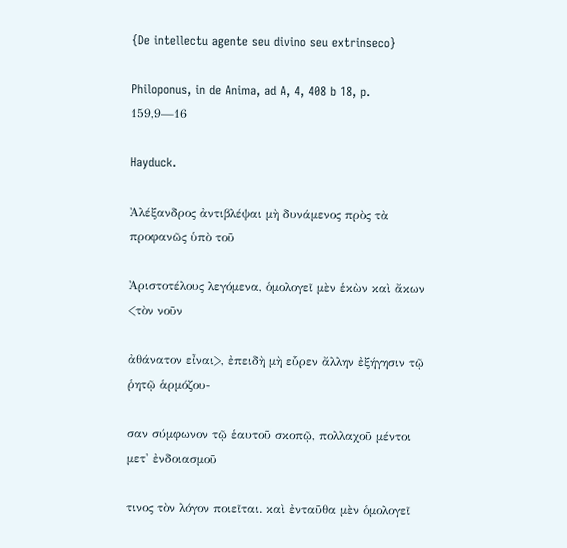{De intellectu agente seu divino seu extrinseco}

Philoponus, in de Anima, ad A, 4, 408 b 18, p. 159,9—16

Hayduck.

Ἀλέξανδρος ἀντιβλέψαι μὴ δυνάμενος πρὸς τὰ προφανῶς ὑπὸ τοῦ

Ἀριστοτέλους λεγόμενα, ὁμολογεῖ μὲν ἑκὼν καὶ ἄκων <τὸν νοῦν

ἀθάνατον εἶναι>, ἐπειδὴ μὴ εὗρεν ἄλλην ἐξήγησιν τῷ ῥητῷ ἁρμόζου-

σαν σύμφωνον τῷ ἑαυτοῦ σκοπῷ, πολλαχοῦ μέντοι μετ' ἐνδοιασμοῦ

τινος τὸν λόγον ποιεῖται. καὶ ἐνταῦθα μὲν ὁμολογεῖ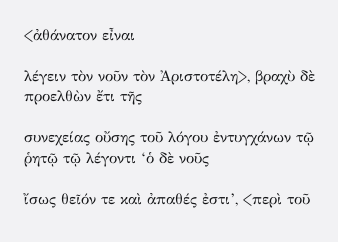<ἀθάνατον εἶναι

λέγειν τὸν νοῦν τὸν Ἀριστοτέλη>, βραχὺ δὲ προελθὼν ἔτι τῆς

συνεχείας οὔσης τοῦ λόγου ἐντυγχάνων τῷ ῥητῷ τῷ λέγοντι ‘ὁ δὲ νοῦς

ἴσως θεῖόν τε καὶ ἀπαθές ἐστι’, <περὶ τοῦ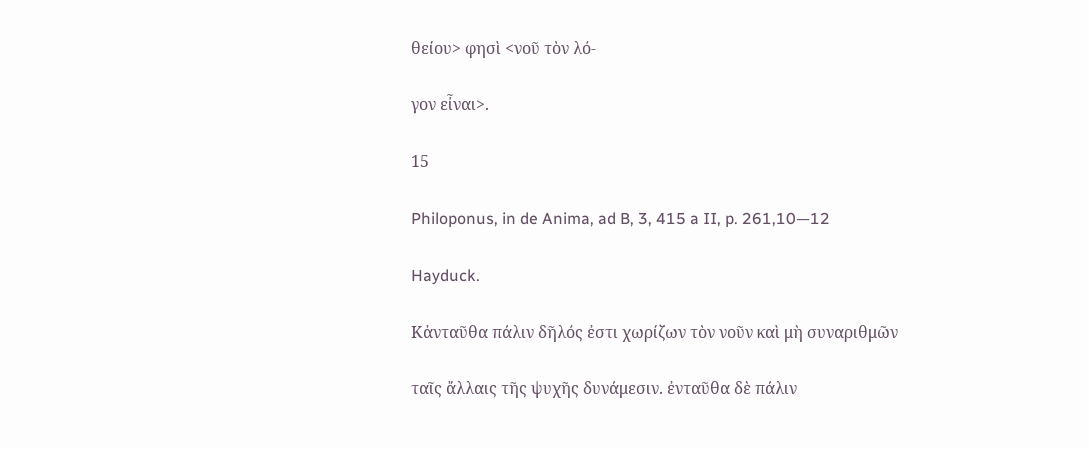θείου> φησὶ <νοῦ τὸν λό-

γον εἶναι>.

15

Philoponus, in de Anima, ad B, 3, 415 a II, p. 261,10—12

Hayduck.

Κἀνταῦθα πάλιν δῆλός ἐστι χωρίζων τὸν νοῦν καὶ μὴ συναριθμῶν

ταῖς ἄλλαις τῆς ψυχῆς δυνάμεσιν. ἐνταῦθα δὲ πάλιν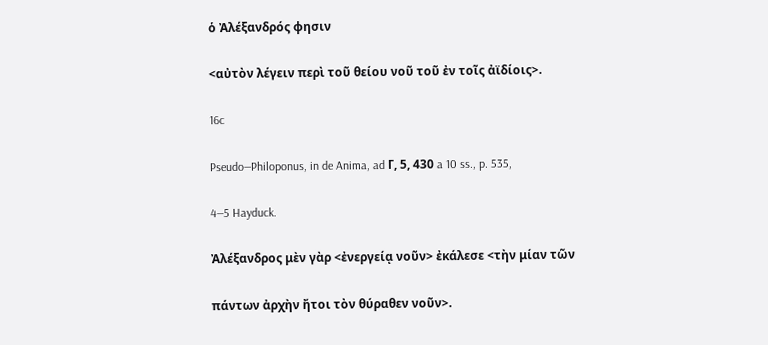ὁ Ἀλέξανδρός φησιν

<αὐτὸν λέγειν περὶ τοῦ θείου νοῦ τοῦ ἐν τοῖς ἀϊδίοις>.

16c

Pseudo—Philoponus, in de Anima, ad Γ, 5, 430 a 10 ss., p. 535,

4—5 Hayduck.

Ἀλέξανδρος μὲν γὰρ <ἐνεργείᾳ νοῦν> ἐκάλεσε <τὴν μίαν τῶν

πάντων ἀρχὴν ἤτοι τὸν θύραθεν νοῦν>.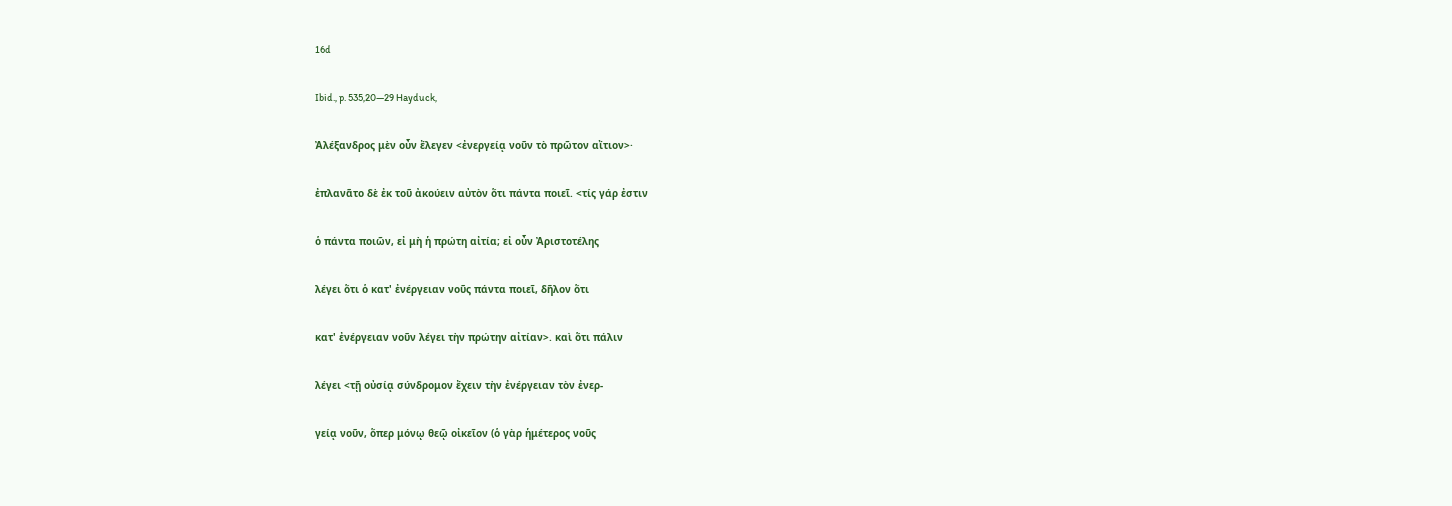16d

Ibid., p. 535,20—29 Hayduck,

Ἀλέξανδρος μὲν οὖν ἔλεγεν <ἐνεργείᾳ νοῦν τὸ πρῶτον αἴτιον>·

ἐπλανᾶτο δὲ ἐκ τοῦ ἀκούειν αὐτὸν ὅτι πάντα ποιεῖ. <τίς γάρ ἐστιν

ὁ πάντα ποιῶν, εἰ μὴ ἡ πρώτη αἰτία; εἰ οὖν Ἀριστοτέλης

λέγει ὅτι ὁ κατ' ἐνέργειαν νοῦς πάντα ποιεῖ, δῆλον ὅτι

κατ' ἐνέργειαν νοῦν λέγει τὴν πρώτην αἰτίαν>. καὶ ὅτι πάλιν

λέγει <τῇ οὐσίᾳ σύνδρομον ἔχειν τὴν ἐνέργειαν τὸν ἐνερ-

γείᾳ νοῦν, ὅπερ μόνῳ θεῷ οἰκεῖον (ὁ γὰρ ἡμέτερος νοῦς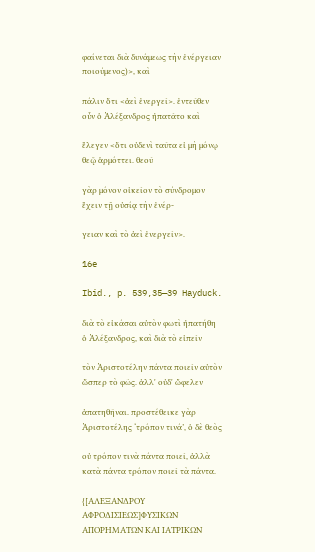φαίνεται διὰ δυνάμεως τὴν ἐνέργειαν ποιούμενος)>, καὶ

πάλιν ὅτι <ἀεὶ ἐνεργεῖ>. ἐντεῦθεν οὖν ὁ Ἀλέξανδρος ἠπατᾶτο καὶ

ἔλεγεν <ὅτι οὐδενὶ ταῦτα εἰ μὴ μόνῳ θεῷ ἁρμόττει. θεοῦ

γὰρ μόνον οἰκεῖον τὸ σύνδρομον ἔχειν τῇ οὐσίᾳ τὴν ἐνέρ-

γειαν καὶ τὸ ἀεὶ ἐνεργεῖν>.

16e

Ibid., p. 539,35—39 Hayduck.

διὰ τὸ εἰκάσαι αὐτὸν φωτὶ ἠπατήθη ὁ Ἀλέξανδρος, καὶ διὰ τὸ εἰπεῖν

τὸν Ἀριστοτέλην πάντα ποιεῖν αὐτὸν ὥσπερ τὸ φῶς. ἀλλ' οὐδ' ὤφελεν

ἀπατηθῆναι. προστέθεικε γὰρ Ἀριστοτέλης ‘τρόπον τινά’, ὁ δὲ θεὸς

οὐ τρόπον τινὰ πάντα ποιεῖ, ἀλλὰ κατὰ πάντα τρόπον ποιεῖ τὰ πάντα.

{[ΑΛΕΞΑΝΔΡΟΥ ΑΦΡΟΔΙΣΙΕΩΣ]ΦΥΣΙΚΩΝ ΑΠΟΡΗΜΑΤΩΝ ΚΑΙ ΙΑΤΡΙΚΩΝ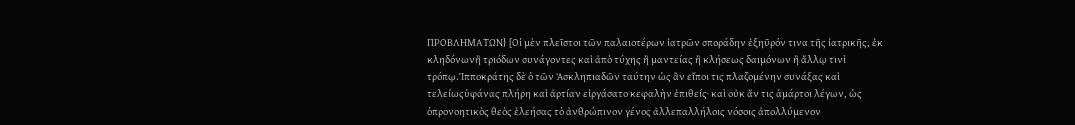ΠΡΟΒΛΗΜΑΤΩΝ} [Οἱ μὲν πλεῖστοι τῶν παλαιοτέρων ἰατρῶν σποράδην ἐξηῦρόν τινα τῆς ἰατρικῆς, ἐκ κληδόνωνἢ τριόδων συνάγοντες καὶ ἀπὸ τύχης ἢ μαντείας ἢ κλήσεως δαιμόνων ἢ ἄλλῳ τινὶ τρόπῳ.Ἱπποκράτης δὲ ὁ τῶν Ἀσκληπιαδῶν ταύτην ὡς ἂν εἴποι τις πλαζομένην συνάξας καὶ τελείωςὑφάνας πλήρη καὶ ἀρτίαν εἰργάσατο κεφαλὴν ἐπιθείς· καὶ οὐκ ἄν τις ἁμάρτοι λέγων, ὡς ὁπρονοητικὸς θεὸς ἐλεήσας τὸ ἀνθρώπινον γένος ἀλλεπαλλήλοις νόσοις ἀπολλύμενον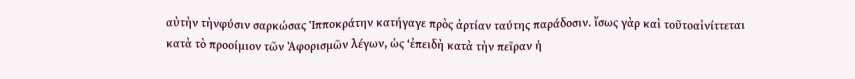αὐτὴν τὴνφύσιν σαρκώσας Ἱπποκράτην κατήγαγε πρὸς ἀρτίαν ταύτης παράδοσιν. ἴσως γὰρ καὶ τοῦτοαἰνίττεται κατὰ τὸ προοίμιον τῶν Ἀφορισμῶν λέγων, ὡς ‘ἐπειδὴ κατὰ τὴν πεῖραν ἡ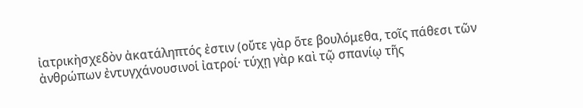ἰατρικὴσχεδὸν ἀκατάληπτός ἐστιν (οὔτε γὰρ ὅτε βουλόμεθα, τοῖς πάθεσι τῶν ἀνθρώπων ἐντυγχάνουσινοἱ ἰατροί· τύχῃ γὰρ καὶ τῷ σπανίῳ τῆς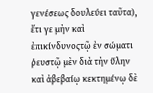γενέσεως δουλεύει ταῦτα), ἔτι γε μὴν καὶ ἐπικίνδυνοςτῷ ἐν σώματι ῥευστῷ μὲν διὰ τὴν ὕλην καὶ ἀβεβαίῳ κεκτημένῳ δὲ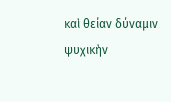καὶ θείαν δύναμιν ψυχικὴν